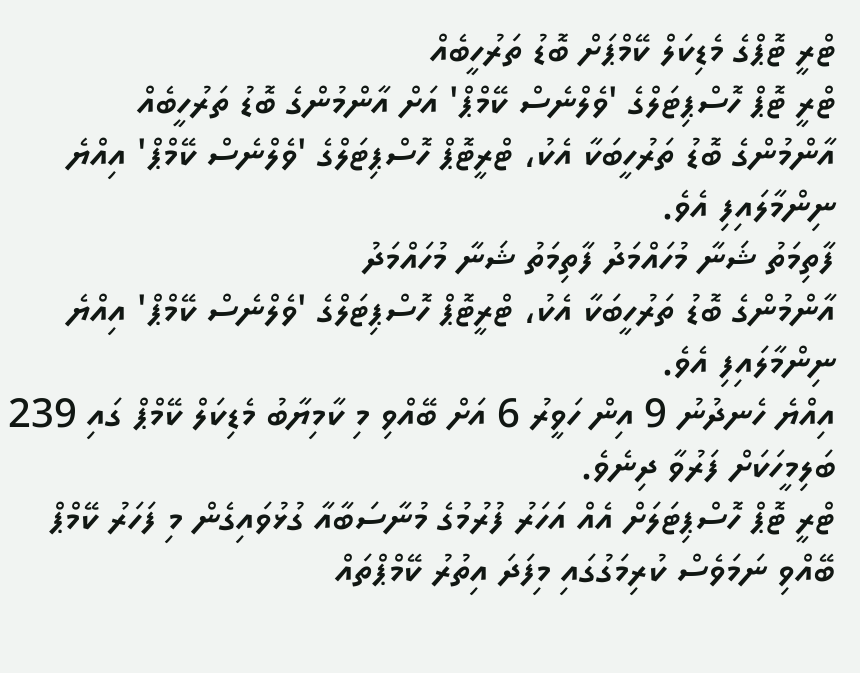ޓްރީ ޓޮޕްގެ މެޑިކަލް ކޭމްޕަށް ބޮޑު ތަރުހީބެއް
ޓްރީ ޓޮޕް ހޮސްޕިޓަލްގެ 'ވެލްނެސް ކޭމްޕް' އަށް އާންމުންގެ ބޮޑު ތަރުހީބެއް
އާންމުންގެ ބޮޑު ތަރުހީބަކާ އެކު، ޓްރީޓޮޕް ހޮސްޕިޓަލްގެ 'ވެލްނެސް ކޭމްޕް' އިއްޔެ ނިންމާލައިފި އެވެ.
ފާތިމަތު ޝަނާ މުހައްމަދު ފާތިމަތު ޝަނާ މުހައްމަދު
އާންމުންގެ ބޮޑު ތަރުހީބަކާ އެކު، ޓްރީޓޮޕް ހޮސްޕިޓަލްގެ 'ވެލްނެސް ކޭމްޕް' އިއްޔެ ނިންމާލައިފި އެވެ.
އިއްޔެ ހެނދުނު 9 އިން ހަވީރު 6 އަށް ބޭއްވި މި ކާމިޔާބު މެޑިކަލް ކޭމްޕް ގައި 239 ބަލިމީހަކަށް ފަރުވާ ދިނެވެ.
ޓްރީ ޓޮޕް ހޮސްޕިޓަލަށް އެއް އަހަރު ފުރުމުގެ މުނާސަބާއާ ގުޅުވައިގެން މި ފަހަރު ކޭމްޕް ބޭއްވި ނަމަވެސް ކުރިމަގުގައި މިފަދަ އިތުރު ކޭމްޕްތައް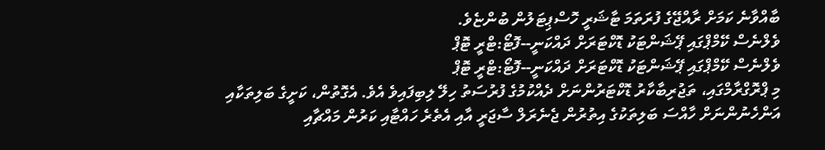ބާއްވާނެ ކަމަށް ރާއްޖޭގެ ފުރަތަމަ ޓާޝަރީ ހޮސްޕިޓަލުން ބުންޏެވެ.
ވެލްނެސް ކޭމްޕްގައި ޕޭޝަންޓަކު ޑޮކްޓަރަށް ދައްކަނީ--ފޮޓޯ:ޓްރީ ޓޮޕް
ވެލްނެސް ކޭމްޕްގައި ޕޭޝަންޓަކު ޑޮކްޓަރަށް ދައްކަނީ--ފޮޓޯ:ޓްރީ ޓޮޕް
މި ޕްރޮގްރާމްގައި، ތަޖުރިބާކާރު ޑޮކްޓަރުންނަށް ދެއްކުމުގެ ފުރުސަތު ހިލޭ ލިބިފައިވެ އެވެ. އެގޮތުން، ކަށީގެ ބަލިތަކާއި އަންހެނުންނަށް ހާއްސަ ބަލިތަކުގެ އިތުރުން ޖެނެރަލް ސާޖަރީ އާއި އެތެރެ ހައްޓާއި ކަރުން މައްޗާއި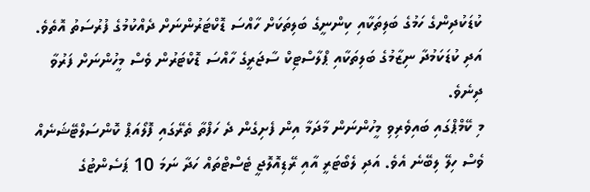ކުޑަކުދިންގެ ހަމުގެ ބަލިތަކާއި ކިންނީގެ ބަލިތަކަށް ހާއްސަ ޑޮކްޓަރުންނަށް ދެއްކުމުގެ ފުރުސަތު އޮތެވެ. އަދި ކުޑަކަމުދާ ނިޒާމުގެ ބަލިތަކާއި ޕްލާސްޓިކް ސާޖަރީގެ ހާއްސަ ޑޮކްޓަރުން ވެސް މީހުންނަށް ފަރުވާ ދިނެވެ.
މި ކޭމްޕްގައި ބައިވެރިވި މީހުންނަން މާދަމާ އިން ފެށިގެން ދެ ހަފްތާ ތެރޭގައި ފޮލޯއަޕް ކޮންސަލްޓޭޝަނެއް ވެސް ހިލޭ ލިބޭނެ އެވެ. އަދި ލެބޯޓަރީ އާއި ރޭޑިއޮލޮޖީ ޓެސްޓްތައް ހަދާ ނަމަ 10 ޕަސެންޓުގެ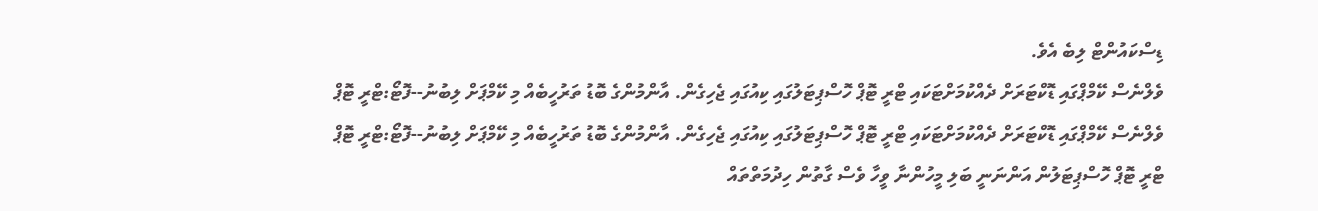ޑިސްކައުންޓް ލިބެ އެވެ.
ވެލްނެސް ކޭމްޕްގައި ޑޮކްޓަރަށް ދެއްކުމަށްޓަކައި ޓްރީ ޓޮޕް ހޮސްޕިޓަލުގައި ކިއުގައި ޖެހިގެން. އާންމުންގެ ބޮޑު ތަރުހީބެއް މި ކޭމްޕަށް ލިބުނު--ފޮޓޯ:ޓްރީ ޓޮޕް
ވެލްނެސް ކޭމްޕްގައި ޑޮކްޓަރަށް ދެއްކުމަށްޓަކައި ޓްރީ ޓޮޕް ހޮސްޕިޓަލުގައި ކިއުގައި ޖެހިގެން. އާންމުންގެ ބޮޑު ތަރުހީބެއް މި ކޭމްޕަށް ލިބުނު--ފޮޓޯ:ޓްރީ ޓޮޕް
ޓްރީ ޓޮޕް ހޮސްޕިޓަލުން އަންނަނީ ބަލި މީހުންނާ ވީހާ ވެސް ގާތުން ހިދުމަތްތައް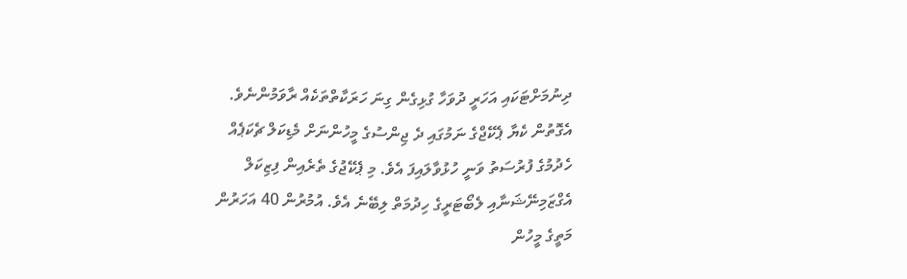ދިނުމަށްޓަކައި އަހަރީ ދުވަހާ ގުޅިގެން ގިނަ ހަރަކާތްތަކެއް ރާވަމުންނެވެ. އެގޮތުން ކެޔާ ޕެކޭޖްގެ ނަމުގައި ދެ ޖިންސުގެ މީހުންނަށް މެޑިކަލް ޗެކަޕެއް ހެދުމުގެ ފުރުސަތު ވަނީ ހުޅުވާލައިފަ އެވެ. މި ޕެކޭޖުގެ ތެރެއިން ފިޒިކަލް އެގްޒަމިނޭޝަނާއި ލެބޯޓަރީގެ ހިދުމަތް ލިބޭނެ އެވެ. އުމުރުން 40 އަހަރުން މަތީގެ މީހުން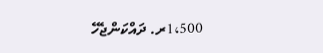1،500ރ. ދައްކަންޖެހޭ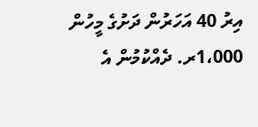އިރު 40 އަހަރުން ދަށުގެ މީހުން 1،000ރ. ދެއްކުމުން އެ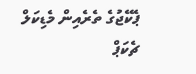ޕެކޭޖުގެ ތެރެއިން މެޑިކަލް ޗެކަޕް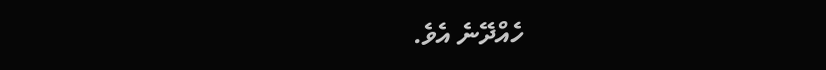ހެއްދޭނެ އެވެ.